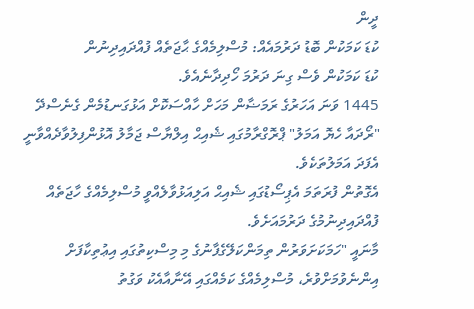ދީން
ކުޑަ ކަމަކުން ބޮޑު ދަރުމައެއް: މުސްލިމެއްގެ ޙާޖަތެއް ފުއްދައިދިނުން
ކުޑަ ކަމަކުން ވެސް ގިނަ ދަރުމަ ހޯދިދާނެއެވެ.
1445 ވަނަ އަހަރުގެ ރަމަޟާން މަހަށް ހާއްސަކޮށް އަޅުގަނޑުމެން ގެނެސްދޭ "ރޯދައާ ހެޔޮ އަމަލު" ޕްރޮގްރާމުގައި ޝެއިޙް އިލްޔާސް ޖަމާލު އޮޅުންފިލުވާދެއްވާނީ އެފަދަ އަމަލުތަކެވެ.
އެގޮތުން ފުރަތަމަ އެޕިސޯޑުގައި ޝެއިޙް އަލިއަޅުވާލެއްވީ މުސްލިމެއްގެ ހާޖަތެއް ފުއްދައިދިނުމުގެ ދަރުމައަށެވެ.
މާނައީ "ހަމަކަށަވަރުން ތިމަންކަލޭގެފާނުގެ މި މިސްކިތުގައި އިޢުތިކާފަށް އިންނެވުމަށްވުރެ، މުސްލިމެއްގެ ކަމެއްގައި އޭނާއާއެކު ވަގުތު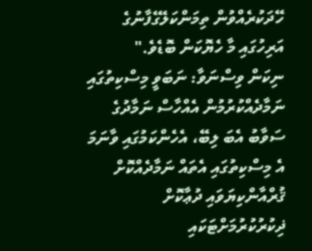ހޭދަކުރެއްވުން ތިމަންކަލޭގެފާނުގެ އަރިހުގައި މާ ހެޔޮކަން ބޮޑެވެ."
ނިކަން ވިސްނަވާ: ނަބަވީ މިސްކިތުގައި ނަމާދެއްކުރުމުން އެއްހާސް ނަމާދުގެ ސަވާބު އެބަ ލިބޭ، އެހެންކަމުގައި ވާނަމަ އެ މިސްކިތުގައި އެތައް ނަމާދެއްކޮށް ޤުރްއާންކިޔަވައި ދުޢާކޮށް ޛިކުރުކުރުމަށްޓަކައި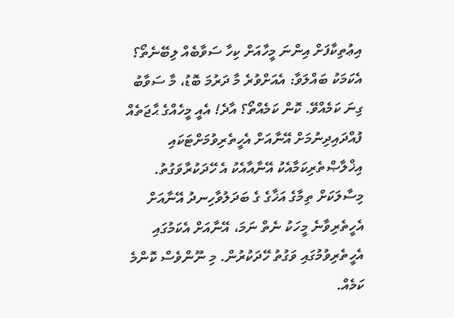އިޢުތިކާފަށް އިންނަ މީހާއަށް ކިހާ ސަވާބެއް ލިބޭނެތޯ؟
އެކަމަކު ބައްލަވާ: އެއަށްވުރެ މާ ދަރުމަ ބޮޑު، މާ ސަވާބު ގިނަ ކަމެއްވޭ. ކޮން ކަމެއްތޯ؟ އާދެ! އެއީ މީހެއްގެ ޙާޖަތެއް ފުއްދައިދިނުމަށް އޭނާއަށް އެހީތެރިވުމަށްޓަކައި އިޚްލާޞްތެރިކަމާއެކު އޭނާއާއެކު އެ ހޭދަކުރާވަގުތު. މިސާލަކަށް ތިމާގެ އަޚާގެ ގެ ބަދަލުވާހިނދު އޭނާއަށް އެހީތެރިވާނެ މީހަކު ނެތް ނަމަ، އޭނާއަށް އެކަމުގައި އެހީތެރިވުމުގައި ވަގުތު ހޭދަކުރުން. މި ނޫންވެސް ކޮންމެ ކަމެއް.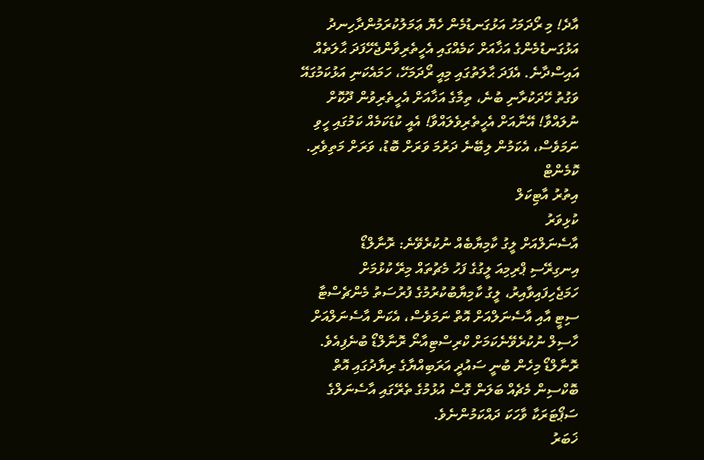އާދެ! މި ރޯދަމަހު އަޅުގަނޑުމެން ހެޔޮ ޢަމަލުކުރަމުންދާހިނދު އަޅުގަނޑުމެންގެ އަޚާއަށް ކަމެއްގައި އެހީތެރިވާންޖެހޭފަދަ ޙާލަތެއް އައިސްދާނެ. އެފަދަ ޙާލަތުގައި މިއީ ރޯދަމަހޭ، ހަމައެކަނި އަޅުކަމުގައޭ ވަގުތު ހޭދަކުރާނި ބުނެ، ތިމާގެ އަޚާއަށް އެހީތެރިވުން ދޫކޮށް ނުލައްވާ! އޭނާއަށް އެހީތެރިވެލައްވާ! އެއީ ކުޑަކަމެއް ކަމުގައި ހީވި ނަމަވެސް، އެކަމުން ލިބޭނެ ދަރުމަ ވަރަށް ބޮޑު، ވަރަށް މަތިވެރި.
ކޮމެންޓް
އިތުރު އާޓިކަލް
ކުޅިވަރު
އާސެނަލްއަށް ލީގު ކާމިޔާބެއް ނުކުރެވޭނެ: ރޮނާލްޑޯ
އިނގިރޭސި ޕްރިމިއަ ލީގުގެ ފަހު މެޗުތައް މިރޭ ކުޅުމަށް ހަމަޖެހިފައިވާއިރު، ލީގު ކާމިޔާބުކުރުމުގެ ފުރުސަތު މެންޗެސްޓާ ސިޓީ އާއި އާސެނަލްއަށް އޮތް ނަމަވެސް، އެކަން އާސެނަލްއަށް ހާސިލް ނުކުރެވޭނެކަމަށް ކްރިސްޓިއާނޯ ރޮނާލްޑޯ ބުނެފިއެވެ. ރޮނާލްޑޯ މިހެން ބުނީ ސައުދީ އަރަބިއްޔާގެ ރިޔާދުގައި އޮތް ބޮކްސިން މެޗެއް ބަލަން ގޮސް އުޅުމުގެ ތެރޭގައި އާސެނަލްގެ ސަޕޯޓަރަކާ ވާހަކަ ދައްކަމުންނެވެ.
ޚަބަރު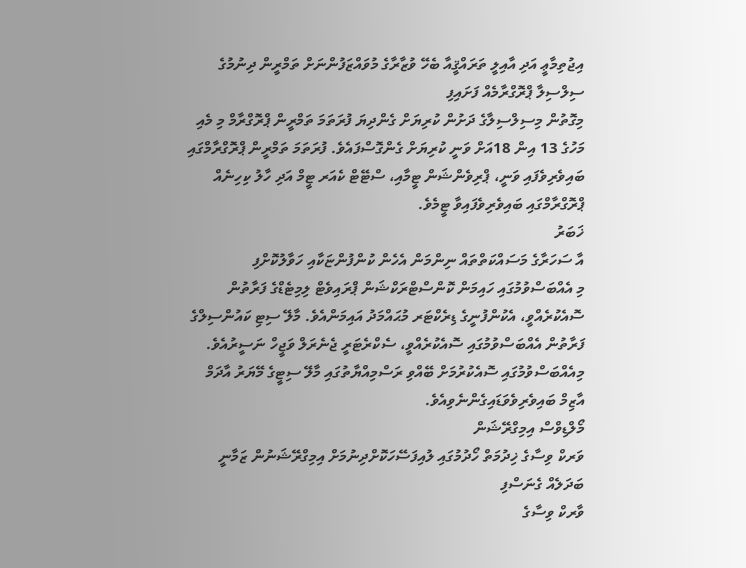އިޖުތިމާޢީ އަދި އާއިލީ ތަރައްޤީއާ ބެހޭ ވުޒާރާގެ މުވައްޒަފުންނަށް ތަމްރީން ދިނުމުގެ ސިލްސިލާ ޕްރޮގްރާމެއް ފަށައިފި
މިގޮތުން މިސިލްސިލާގެ ދަށުން ކުރިޔަށް ގެންދިޔަ ފުރަތަމަ ތަމްރީން ޕްރޮގްރާމް މި މެއި މަހުގެ 13 އިން 18އަށް ވަނީ ކުރިޔަށް ގެންގޮސްފައެވެ. ފުރަތަމަ ތަމްރީން ޕްރޮގްރާމްގައި ބައިވެރިވެފައި ވަނީ، ޕްރިވެންޝަން ޓީމާއި، ސްޓޭޓް ކެއަރ ޓީމް އަދި ހާލު ކިހިނެއް ޕްރޮގްރާމްގައި ބައިވެރިވެފައިވާ ޓީމެވެ.
ޚަބަރު
އާ ސަހަރާގެ މަސައްކަތްތައް ނިންމަން އެހެން ކުންފުންޏަކާއި ހަވާލުކޮށްފި
މި އެއްބަސްވުމުގައި ހައިމަން ކޮންސްޓްރަކްޝަން ޕްރައިވެޓް ލިމިޓެޑްގެ ފަރާތުން ސޮއެކުރެއްވީ، އެކުންފުނީގެ ޑިރެކްޓަރ މުޙައްމަދު އައިމަންއެވެ. މާލޭ ސިޓި ކައުންސިލްގެ ފަރާތުން އެއްބަސްވުމުގައި ސޮއެކުރެއްވީ، ސެކްރެޓަރީ ޖެނެރަލް ވަޖީހް ނަސީރުއެވެ. މިއެއްބަސްވުމުގައި ސޮއެކުރުމަށް ބޭއްވި ރަސްމިއްޔާތުގައި މާލޭ ސިޓީގެ މޭޔަރު އާދަމް އާޒިމް ބައިވެރިވެވަޑައިގެންނެވިއެވެ.
މޯލްޑިވްސް އިމިގްރޭޝަން
ވަރކް ވިސާގެ ޚިދުމަތް ހޯދުމުގައި ލުއިފަސޭހަކޮށްދިނުމަށް އިމިގްރޭޝަނުން ޒަމާނީ ބަދަލެއް ގެނަސްފި
ވާރކް ވިސާގެ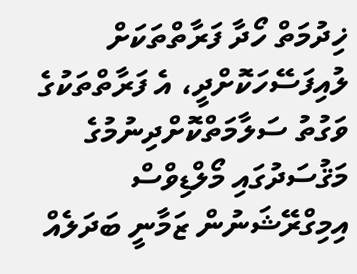ޚިދުމަތް ހޯދާ ފަރާތްތަކަށް ލުއިފަސޭހަކޮށްދީ، އެ ފަރާތްތަކުގެ ވަގުތު ސަލާމަތްކޮށްދިނުމުގެ މަޤުސަދުގައި މޯލްޑިވްސް އިމިގްރޭޝަނުން ޒަމާނީ ބަދަލެއް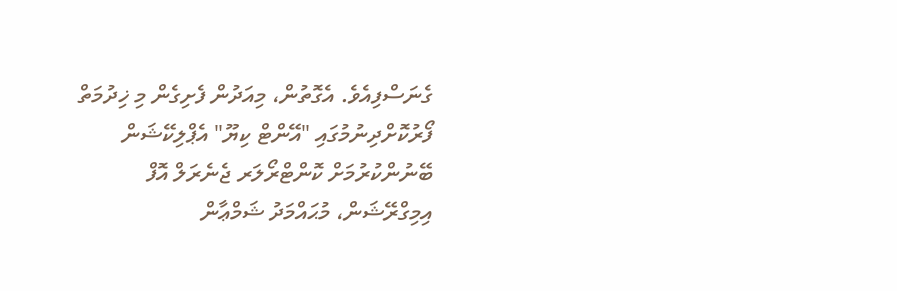ގެނަސްފިއެވެ. އެގޮތުން، މިއަދުން ފެށިގެން މި ޚިދުމަތް ފޯރުކޮށްދިނުމުގައި "އޭންޓް ކިޔޫ" އެޕްލިކޭޝަން ބޭނުންކުރުމަށް ކޮންޓްރޯލަރ ޖެނެރަލް އޮފް އިމިގްރޭޝަން، މުޙައްމަދު ޝަމްޢާން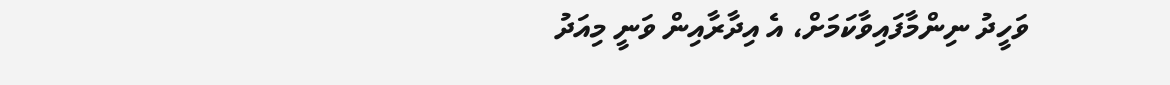ވަހީދު ނިންމާފައިވާކަމަށް، އެ އިދާރާއިން ވަނީ މިއަދު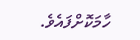ހާމަކޮށްފައެވެ.